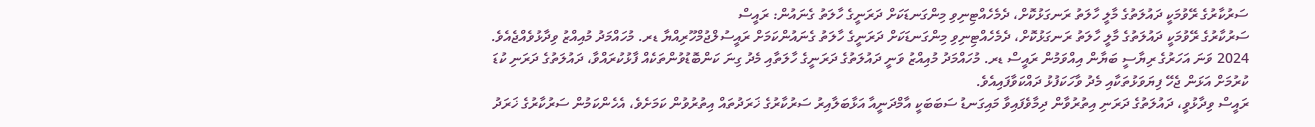ސަރުކާރުގެ ރޭވުމަކީ ދައުލަތުގެ މާލީ ހާލަތު ރަނގަޅުކޮށް، ދެމެހެއްޓިނިވި މިންގަނޑަކަށް ދަރަނީގެ ހާލަތު ގެނައުން: ރައީސް
ސަރުކާރުގެ ރޭވުމަކީ ދައުލަތުގެ މާލީ ހާލަތު ރަނގަޅުކޮށް، ދެމެހެއްޓިނިވި މިންގަނޑަކަށް ދަރަނީގެ ހާލަތު ގެނައުންކަމަށް ރައީސުލްޖުމްހޫރިއްޔާ ޑރ. މުހައްމަދު މުއިއްޒު ވިދާޅުވެއްޖެއެވެ.
2024 ވަނަ އަހަރުގެ ރިޔާސީ ބަޔާން އިއްވަމުން ރައީސް ޑރ. މުހައްމަދު މުއިއްޒު ވަނީ ދައުލަތުގެ ދަރަނީގެ ހާލަތާއި މެދު ގިނަ ކަންބޮޑުވުންތަކެއް ފާޅުކުރައްވާ، ދައުލަތުގެ ދަރަނި ކުޑަ ކުރުމަށް އަޅަން ޖެހޭ ފިޔަވަޅުތަކާއި މެދު ވާހަކަފުޅު ދައްކަވާފައިއެވެ.
ރައީސް ވިދާޅުވީ، ދައުލަތުގެ ދަރަނި އިތުރުވާން ދިމާވެފައިވާ މައިގަނޑު ސަބަބަކީ އާމްދަނީއާ އަޅާބަލާއިރު ސަރުކާރުގެ ޚަރަދުތައް އިތުރުވުން ކަމަށެވެ، އެހެންކަމުން ސަރުކާރުގެ ޚަރަދު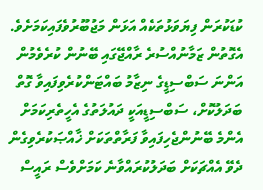ކުޑަކުރަން ފިޔަވަޅުތަކެއް އަޅަން މަޖުބޫރުވެފައިކަމަށެވެ.
އެގޮތުން ޒަމާނުއްސުރެ ރާއްޖޭގައި ބޭނުން ކުރެވެމުން އަންނަ ސަބްސިޑީގެ ނިޒާމު ބައްޓަންކުރެވިފައިވާ ގޮތް ބަދަލުކޮށް، ސަބްސިޑީއަކީ ދައުލަތުގެ އެހީތެރިކަމަށް އެންމެ ބޭނުންޖެހިފައިވާ ފަރާތްތަކަށް ޚާއްޞަކުރެވިގެން ދެވޭ އެއްޗަކަށް ބަދަލުކުރައްވާނެ ކަމަށްވެސް ރައީސް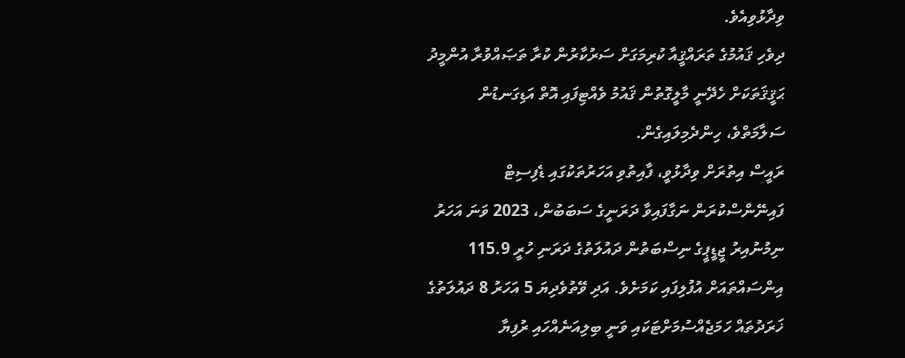ވިދާޅުވިއެވެ.
ދިވެހި ޤައުމުގެ ތަރައްޤީއާ ކުރިމަގަށް ސަރުކާރުން ކުރާ ތަޞައްވުރާ އުންމީދު ޙަޤީޤަތަކަށް ހެދޭނީ މާލީގޮތުން ޤައުމު ވެއްޓިފައި އޮތް އަޑިގަނޑުން ސަލާމަތްވެ، ހިންދެމިލައިގެން.
ރައީސް އިތުރަށް ވިދާޅުވީ، ފާއިތުވި އަހަރުތަކުގައި ޑެފިސިޓް ފައިނޭންސްކުރަން ނަގާފައިވާ ދަރަނީގެ ސަބަބުން، 2023 ވަނަ އަހަރު ނިމުނުއިރު ޖީޑީޕީގެ ނިސްބަތުން ދައުލަތުގެ ދަރަނި ހުރީ 115.9 އިންސައްތައަށް އުފުލިފައި ކަމަށެވެ. އަދި ވޭތުވެދިޔަ 5 އަހަރު 8 ދައުލަތުގެ ޚަރަދުތައް ހަމަޖެއްސުމަށްޓަކައި ވަނީ ބިލިއަނެއްހައި ރުފިޔާ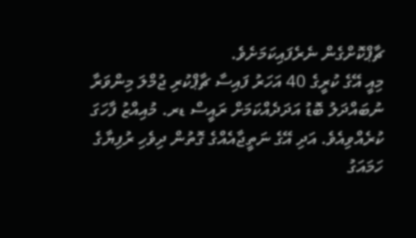ޗާޕްކޮށްގެން ނެރެފައިކަމަށެވެ.
މިއީ އޭގެ ކުރީގެ 40 އަހަރު ފައިސާ ޗާޕްކުރި ޖުމްލަ މިންވަރާ ނުބައްދަލު ބޮޑު އަދަދެއްކަމަށް ރައީސް ޑރ. މުއިއްޒު ފާހަގަ ކުރެއްވިއެވެ. އަދި އޭގެ ނަތީޖާއެއްގެ ގޮތުން ދިވެހި ރުފިޔާގެ ހަމައަގު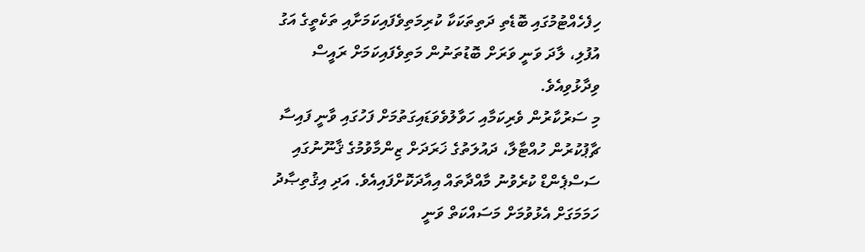ހިފެހެއްޓުމުގައި ބޮޑެތި ދަތިތަކަކާ ކުރިމަތިވެފައިކަމަށާއި ތަކެތީގެ އަގު އުފުލި، ލާދަ ވަނީ ވަރަށް ބޮޑުތަނުން މަތިވެފައިކަމަށް ރައީސް ވިދާޅުވިއެވެ.
މި ސަރުކާރުން ވެރިކަމާއި ހަވާލުވެވަޑައިގަތުމަށް ފަހުގައި ވާނީ ފައިސާ ޗާޕުކުރުން ހުއްޓާލާ، ދައުލަތުގެ ޚަރަދަށް ޒިންމާވުމުގެ ޤާނޫނުގައި ސަސްޕެންޑް ކުރެވުނު މާއްދާތައް އިއާދަކޮށްފައިއެވެ. އަދި އިޤުތިޞާދު ހަމަމަގަށް އެޅުވުމަށް މަސައްކަތް ވަނީ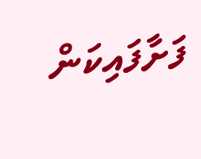ފަށާފައިކަން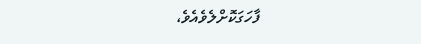ފާހަގަކޮށްލެވެއެވެ،